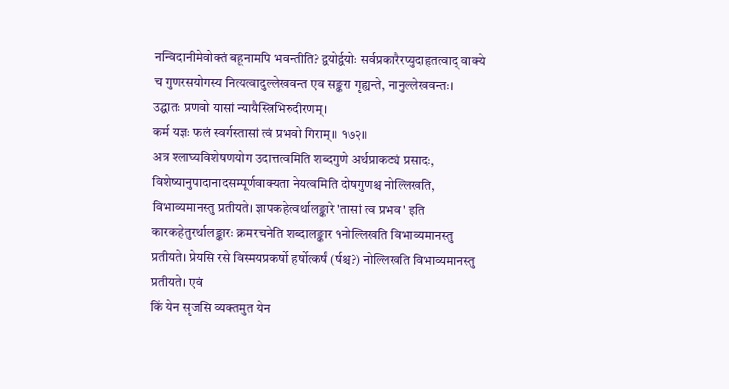नन्विदानीमेवोक्तं बहूनामपि भवन्तीति? द्वयोर्द्वयोः सर्वप्रकारैरप्युदाहृतत्वाद् वाक्ये च गुणरसयोगस्य नित्यत्वादुल्लेखवन्त एव सङ्करा गृह्यन्ते, नानुल्लेखवन्तः।
उद्घातः प्रणवो यासां न्यायैस्त्रिभिरुदीरणम्।
कर्म यज्ञः फलं स्वर्गस्तासां त्वं प्रभवो गिराम्॥ १७२॥
अत्र श्लाघ्यविशेषणयोग उदात्तत्वमिति शब्दगुणे अर्थप्राकट्यं प्रसादः, विशेष्यानुपादानादसम्पूर्णवाक्यता नेयत्वमिति दोषगुणश्च नोल्लिखति, विभाव्यमानस्तु प्रतीयते। ज्ञापकहेत्वर्थालङ्कारे 'तासां त्व प्रभव' इति कारकहेतुरर्थालङ्कारः क्रमरचनेति शब्दालङ्कार १नोल्लिखति विभाव्यमानस्तु प्रतीयते। प्रेयसि रसे विस्मयप्रकर्षो हर्षोत्कर्षं (र्षश्च?) नोल्लिखति विभाव्यमानस्तु प्रतीयते। एवं
किं येन सृजसि व्यक्तमुत येन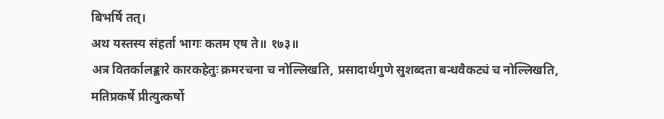बिभर्षि तत्।
अथ यस्तस्य संहर्ता भागः कतम एष ते॥ १७३॥
अत्र वितर्कालङ्कारे कारकहेतुः क्रमरचना च नोल्लिखति, प्रसादार्थगुणे सुशब्दता बन्धवैकट्यं च नोल्लिखति, मतिप्रकर्षे प्रीत्युत्कर्षो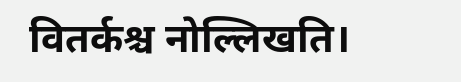वितर्कश्च नोल्लिखति।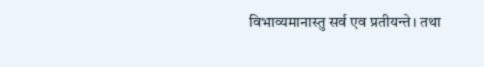विभाव्यमानास्तु सर्व एव प्रतीयन्ते। तथा